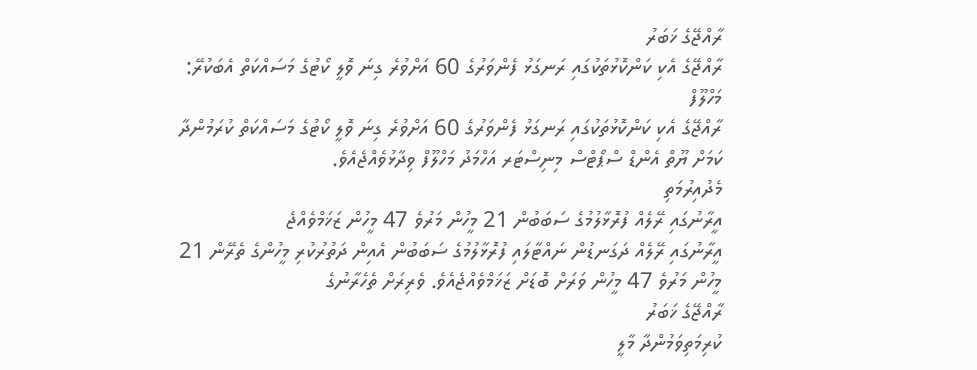ރާއްޖޭގެ ޚަބަރު
ރާއްޖޭގެ އެކި ކަންކޮޅުތަކުގައި ރަނގަޅު ފެންވަރުގެ 60 އަށްވުރެ ގިނަ ވޮލީ ކޯޓުގެ މަސައްކަތް އެބަކުރޭ: މަހްލޫފް
ރާއްޖޭގެ އެކި ކަންކޮޅުތަކުގައި ރަނގަޅު ފެންވަރުގެ 60 އަށްވުރެ ގިނަ ވޮލީ ކޯޓުގެ މަސައްކަތް ކުރަމުންދާ ކަމަށް ޔޫތް އެންޑް ސްޕޯޓްސް މިނިސްޓަރ އަހްމަދު މަހްލޫފް ވިދާޅުވެއްޖެއެވެ.
މެދުއިރުމަތި
އީރާނުގައި ރޭލެއް ފުރޮޅާލުމުގެ ސަބަބުން 21 މީހުން މަރުވެ 47 މީހުން ޒަޚަމްވެއްޖެ
އީރާނުގައި ރޭލެއް ދަގަނޑުން ނައްޓާލައި ފުރޮޅާލުމުގެ ސަބަބުން އެއިން ދަތުރުކުރި މީހުންގެ ތެރޭން 21 މީހުން މަރުވެ 47 މީހުން ވަރަށް ބޮޑަށް ޒަޚަމްވެއްޖެއެވެ. ވެރިރަށް ތެހެރާނުގެ
ރާއްޖޭގެ ޚަބަރު
ކުރިމަތިވަމުންދާ މާލީ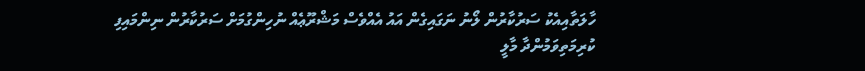ހާލަތާއިއެކު ސަރުކާރުން ލޯނު ނަގައިގެން އައު އެއްވެސް މަޝްރޫޢެއް ނުހިންގުމަށް ސަރުކާރުން ނިންމައިފި
ކުރިމަތިވަމުންދާ މާލީ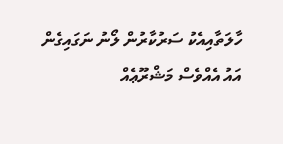ހާލަތާއިއެކު ސަރުކާރުން ލޯނު ނަގައިގެން އައު އެއްވެސް މަޝްރޫޢެއް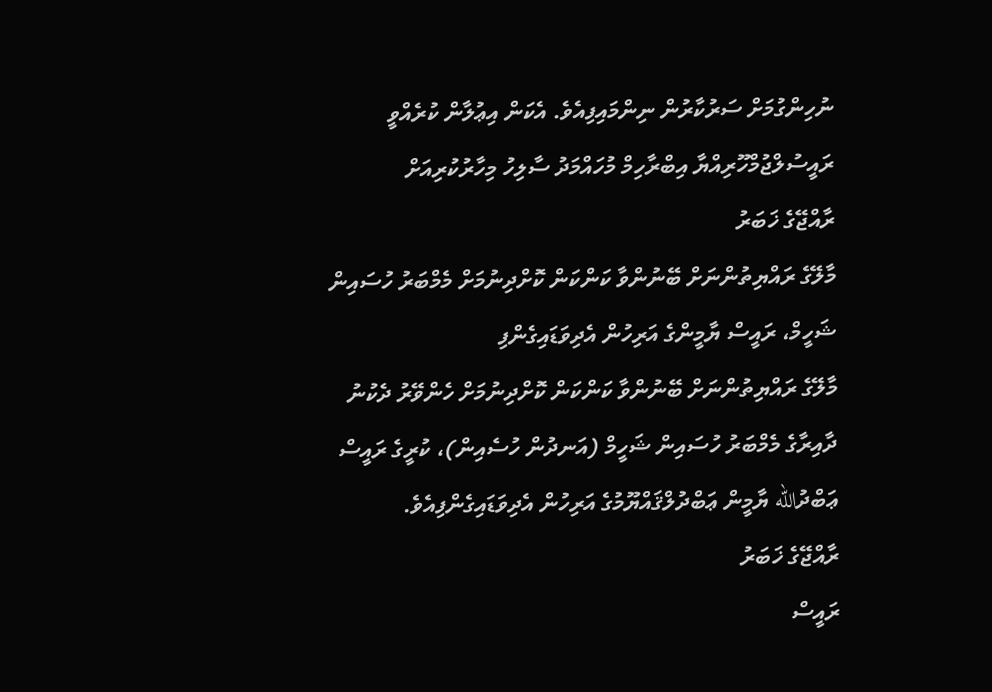ނުހިންގުމަށް ސަރުކާރުން ނިންމައިފިއެވެ. އެކަން އިޢުލާން ކުރެއްވީ ރައީސުލްޖުމްހޫރިއްޔާ އިބްރާހިމް މުހައްމަދު ސާލިހު މިހާރުކުރިއަށް
ރާއްޖޭގެ ޚަބަރު
މާލޭގެ ރައްޔިތުންނަށް ބޭނުންވާ ކަންކަން ކޮށްދިނުމަށް މެމްބަރު ހުސައިން ޝަހީމް، ރައީސް ޔާމީންގެ އަރިހުން އެދިވަޑައިގެންފި
މާލޭގެ ރައްޔިތުންނަށް ބޭނުންވާ ކަންކަން ކޮށްދިނުމަށް ހެންވޭރު ދެކުނު ދާއިރާގެ މެމްބަރު ހުސައިން ޝަހީމް (އަނދުން ހުސެއިން)، ކުރީގެ ރައީސް ޢަބްދުالله ޔާމީން ޢަބްދުލްޤައްޔޫމުގެ އަރިހުން އެދިވަޑައިގެންފިއެވެ.
ރާއްޖޭގެ ޚަބަރު
ރައީސް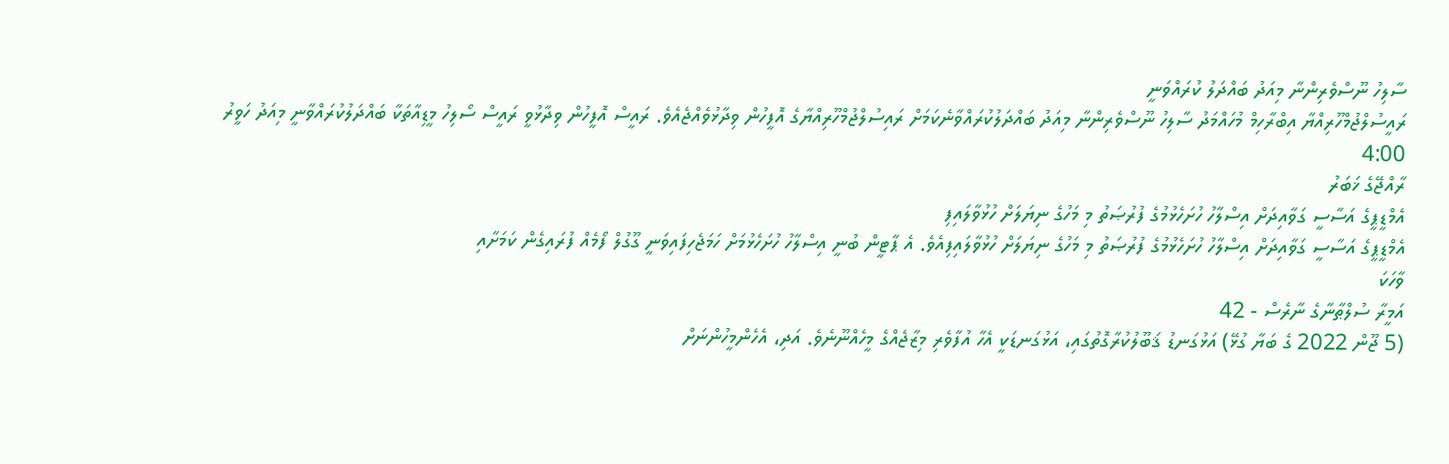ސާލިހު ނޫސްވެރިންނާ މިއަދު ބައްދަލު ކުރައްވަނީ
ރައީސުލްޖުމްހޫރިއްޔާ އިބްރާހިމް މުހައްމަދު ސާލިހު ނޫސްވެރިންނާ މިއަދު ބައްދަލުކުރައްވާނެކަމަށް ރައިސުލްޖުމްހޫރިއްޔާގެ އޮފީހުން ވިދާޅުވެއްޖެއެވެ. ރައީސް އޮފީހުން ވިދާޅުވީ ރައީސް ސޯލިހު މީޑިއާތަކާ ބައްދަލުކުރައްވާނީ މިއަދު ހަވީރު 4:00
ރާއްޖޭގެ ޚަބަރު
އެމްޑީޕީގެ އަސާސީ ގަވާއިދަށް އިސްލާހު ހުށަހެޅުމުގެ ފުރުޞަތު މި މަހުގެ ނިޔަލަށް ހުޅުވާލައިފި
އެމްޑީޕީގެ އަސާސީ ގަވާއިދަށް އިސްލާހު ހުށަހެޅުމުގެ ފުރުޞަތު މި މަހުގެ ނިޔަލަށް ހުޅުވާލައިފިއެވެ. އެ ޕާޓީން ބުނީ އިސްލާހު ހުށަހެޅުމަށް ހަމަޖެހިފައިވަނީ ގޫގުލް ފޯމެއް ފުރައިގެން ކަމަށާއި
ވާހަކަ
އަމީރާ ސުލްޠާނާގެ ނާރެސް - 42
(5 ޖޫން 2022 ގެ ބަޔާ ގުޅޭ) އަޅުގަނޑު ޤަބޫލުކުރާގޮތުގައި، އަޅުގަނޑަކީ އެހާ އުފާވެރި މިޒާޖެއްގެ މީހެއްނޫނެވެ. އަދި، އެހެންމީހުންނަށް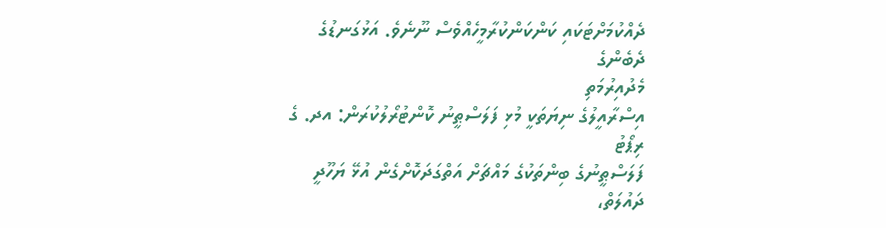ދެއްކުމަށްޓަކައި ކަންކަންކުރާމީހެއްވެސް ނޫނެވެ. އަޅުގަނޑުގެ ދެބެންގެ
މެދުއިރުމަތި
އިސްރާއީލުގެ ނިޔަތަކީ މުޅި ފަލަސްޠީނު ކޮންޓުރޯލުކުރަން: އދ. ގެ ރިޕޯޓު
ފަލަސްޠީނުގެ ބިންތަކުގެ މައްޗަށް އަތްގަދަކޮށްގެން އުޅޭ ޔަހޫދީ ދައުލަތް،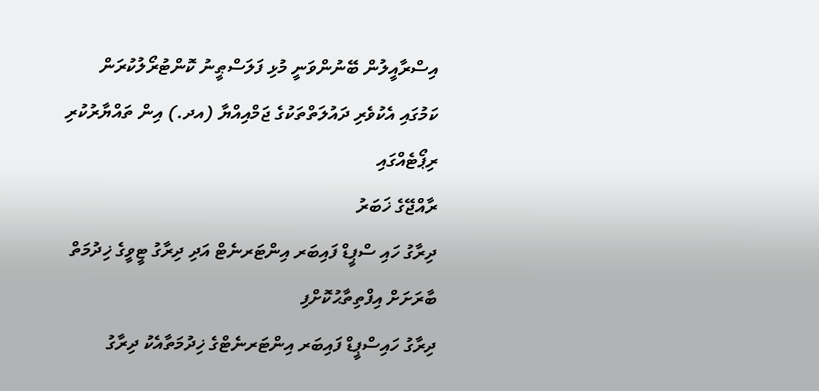އިސްރާއީލުން ބޭނުންވަނީ މުޅި ފަލަސްޠީނު ކޮންޓުރޯލުކުރަން ކަމުގައި އެކުވެރި ދައުލަތްތަކުގެ ޖަމްއިއްޔާ (އދ.) އިން ތައްޔާރުކުރި ރިޕޯޓެއްގައި
ރާއްޖޭގެ ޚަބަރު
ދިރާގު ހައި ސްޕީޑް ފައިބަރ އިންޓަރނެޓް އަދި ދިރާގު ޓީވީގެ ޚިދުމަތް ބާރަށަށް އިފްތިތާޙުކޮށްފި
ދިރާގު ހައިސްޕީޑް ފައިބަރ އިންޓަރނެޓްގެ ޚިދުމަތާއެކު ދިރާގު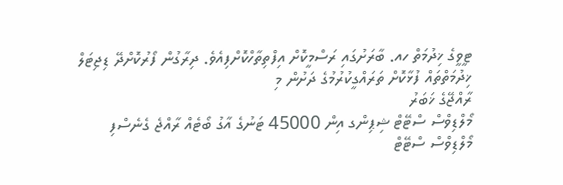ޓީވީގެ ޚިދުމަތް ހއ. ބާރަށުގައި ރަސްމީކޮށް އިފްތިތާހްކޮށްފިއެވެ. ދިރާގުން ފޯރުކޮށްދޭ ޑިޖިޓަލް ޚިދުމަތްތައް ފުޅާކޮށް ތަރައްގީކުރުމުގެ ދަށުން މި
ރާއްޖޭގެ ޚަބަރު
މޯލްޑިވްސް ސްޓޭޓް ޝިޕިންގ އިން 45000 ޓަނުގެ އާގު ބޯޓެއް ރާއްޖެ ގެނެސްފި
މޯލްޑިވްސް ސްޓޭޓް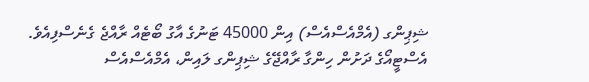ޝިޕިންގ (އެމްއެސްއެސް) އިން 45000 ޓަނުގެ އާގު ބޯޓެއް ރާއްޖެ ގެނެސްފިއެވެ. އެސްޓީއޯގެ ދަށުން ހިންގާ ރާއްޖޭގެ ޝިޕިންގ ލައިން، އެމްއެސްއެސް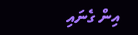އިން ގެނައި